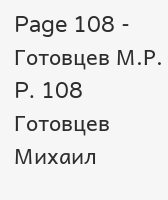Page 108 - Готовцев М.Р.
P. 108
Готовцев Михаил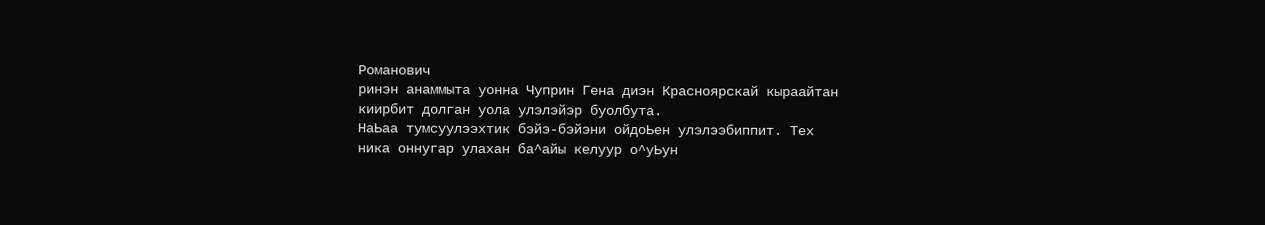Романович
ринэн анаммыта уонна Чуприн Гена диэн Красноярскай кыраайтан
киирбит долган уола улэлэйэр буолбута.
НаЬаа тумсуулээхтик бэйэ-бэйэни ойдоЬен улэлээбиппит. Тех
ника оннугар улахан ба^айы келуур о^уЬун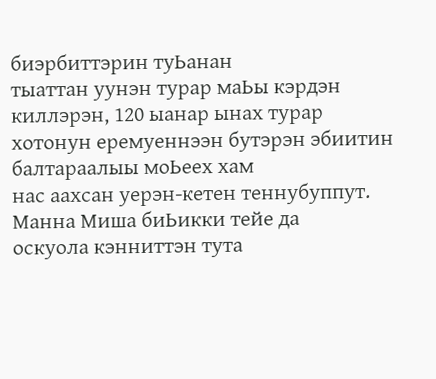биэрбиттэрин туЬанан
тыаттан уунэн турар маЬы кэрдэн киллэрэн, 120 ыанар ынах турар
хотонун еремуеннээн бутэрэн эбиитин балтараалыы моЬеех хам
нас аахсан уерэн-кетен теннубуппут. Манна Миша биЬикки тейе да
оскуола кэнниттэн тута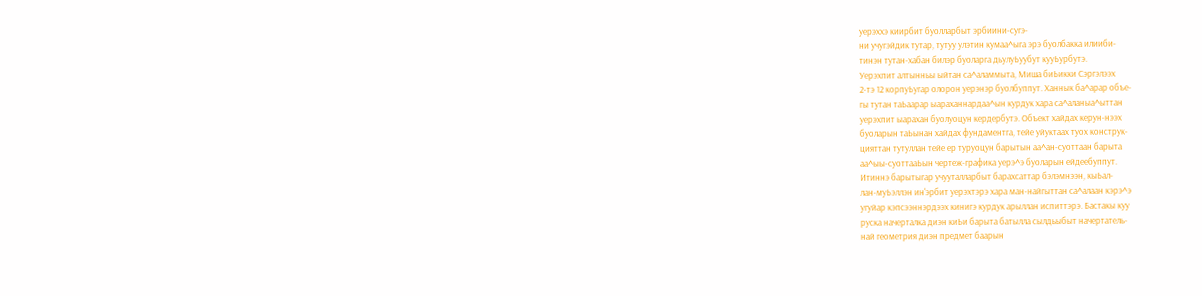уерэххэ киирбит буолларбыт эрбиини-сугэ-
ни учугэйдик тутар, тутуу улэтин кумаа^ыга эрэ буолбакка илииби-
тинэн тутан-хабан билэр буоларга дьулуЬуубут кууЬурбутэ.
Уерэхпит алтынньы ыйтан са^аламмыта, Миша биЬикки Сэргэлээх
2-тэ 12 корпуЬугар олорон уерэнэр буолбуппут. Ханнык ба^арар объе-
гы тутан таЬаарар ыараханнардаа^ын курдук хара са^аланыа^ыттан
уерэхпит ыарахан буолуоцун кердербутэ. Объект хайдах керун-нээх
буоларын таЬынан хайдах фундаментга, тейе уйуктаах туох конструк-
цияттан тутуллан тейе ер туруоцун барытын аа^ан-суоттаан барыта
аа^ыы-суоттааЬын чертеж-графика уерэ^э буоларын ейдеебуппут.
Итиннэ барытыгар учууталларбыт барахсаттар бэлэмнээн, кыЬал-
лан-муЬэллэн ин'эрбит уерэхтэрэ хара ман-найгыттан са^алаан кэрэ^э
угуйар кэпсээннэрдээх кинигэ курдук арыллан испиттэрэ. Бастакы куу
руска начерталка диэн киЬи барыта батылла сылдьыбыт начертатель-
най геометрия диэн предмет баарын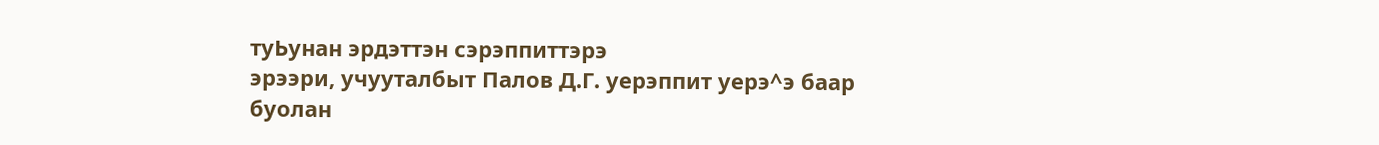туЬунан эрдэттэн сэрэппиттэрэ
эрээри, учууталбыт Палов Д.Г. уерэппит уерэ^э баар буолан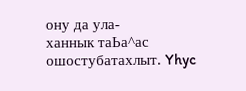ону да ула-
ханнык таЬа^ас ошостубатахлыт. Yhyc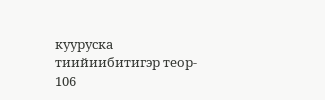кууруска тиийиибитигэр теор-
106